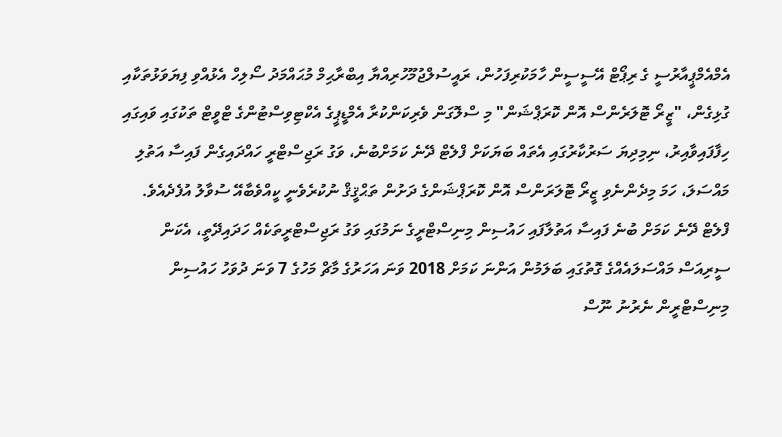އެމްއެމްޕީއާރުސީ ގެ ރިޕޯޓް އޭސީސީން ހާމަކުރިފަހުން، ރައީސުލްޖުމޫހުރިއްޔާ އިބްރާޙިމް މުޙައްމަދު ސޯލިހް އެޅުއްވި ފިޔަވަޅުތަކާއި ގުޅިގެން، "ޒީރޯ ޓޮލަރެންސް އޮން ކޮރަޕްޝަން" މި ސްލޮގަން ވެރިކަންކުރާ އެމްޑީޕީގެ އެކްޓިވިސްޓުންގެ ޓްވީޓް ތަކުގައި ވައިގައި ހިފާފައިވާއިރު، ނިމިދިޔަ ސަރުކާރުގައި އެތައް ބަޔަކަށް ފްލެޓް ދޭނެ ކަމަށްބުނެ، ވަގު ރަޖިސްޓްރީ ހައްދައިގެން ފައިސާ އަތުލި މައްސަލަ، ހަމަ މިދެންނެވި ޒީރޯ ޓޮލަރަންސް އޮން ކޮރަޕްޝަންގެ ދަށުން ތަޙްޤީޤް ނުކުރެވެނީ ކީއްވެބާއޭ ސުވާލު އުފެދެއެވެ.
ފްލެޓް ދޭނެ ކަމަށް ބުނެ ފައިސާ އަތުލާފައި ހައުސިން މިނިސްޓްރީގެ ނަމުގައި ވަގު ރަޖިސްޓްރީތަކެއް ހަދައިދޭތީ، އެކަން ސީރިއަސް މައްސަލައެއްގެ ގޮތުގައި ބަލަމުން އަންނަ ކަމަށް 2018 ވަނަ އަހަރުގެ މާޗް މަހުގެ 7 ވަނަ ދުވަހު ހައުސިން މިނިސްޓްރީން ނެރުނު ނޫސް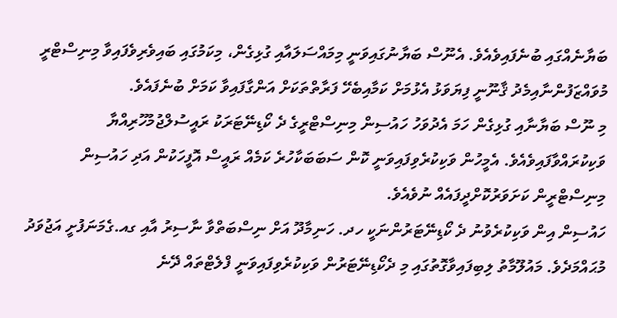ބަޔާނެއްގައި ބުނެފައިވެއެވެ. އެނޫސް ބަޔާނުގައިވަނީ މިމައްސަލައާއި ގުޅިގެން، މިކަމުގައި ބައިވެރިވެފައިވާ މިނިސްޓްރީ މުވައްޒަފުންނާއިމެދު ޤާނޫނީ ފިޔަވަޅު އެޅުމަށް ކަމާއިބެހޭ ފަރާތްތަކަށް އަންގާފައިވާ ކަމަށް ބުނެފައެވެ.
މި ނޫސް ބަޔާނާއި ގުޅިގެން ހަމަ އެދުވަހު ހައުސިން މިނިސްޓްރީގެ ދެ ކޯޑިނޭޓަރަކު ރައީސުލްޖުމުހޫރިއްޔާ ވަކިކުރައްވާފައިވެއެވެ. އެމީހުން ވަކިކުރެވިފައިވަނީ ކޮން ސަބަބަކާހުރެ ކަމެއް ރައީސް އޮފީހަކުން އަދި ހައުސިން މިނިސްޓްރީން ކަށަވަރުކޮށްދީފައެއް ނުވެއެވެ.
ހައުސިން އިން ވަކިކުރެވުނު ދެ ކޯޑިނޭޓަރުންނަކީ ހދ. ހަނިމާދޫ އަށް ނިސްބަތްވާ ނާސިރު އާއި ގއ.ގެމަނަފުށީ އަޖުވަދު މުޙައްމަދެވެ. މައުލޫމާތު ލިބިފައިވާގޮތުގައި މި ދެކޯޑިނޭޓަރުން ވަކިކުރެވިފައިވަނީ ފްލެޓްތައް ދޭނެ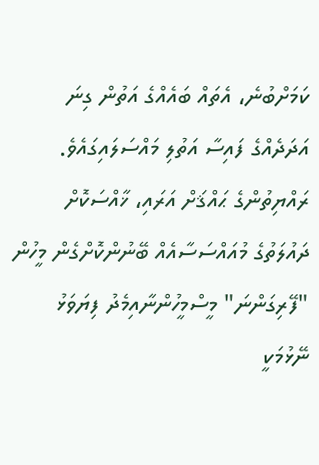ކަމަށްބުނެ، އެތައް ބައެއްގެ އަތުން ގިނަ އަދަދެއްގެ ފައިސާ އަތުލި މައްސަލައިގައެވެ.
ރައްޔިތުންގެ ޙައްޤަށް އަރައި، ޚާއްސަކޮށް ދައުލަތުގެ މުއައްސަސާއެއް ބޭނުންކޮށްގެން މީހުން "ފޭރިގަންނަ" މީސްމީހުންނާއިމެދު ފިޔަވަޅު ނޭޅުމަކީ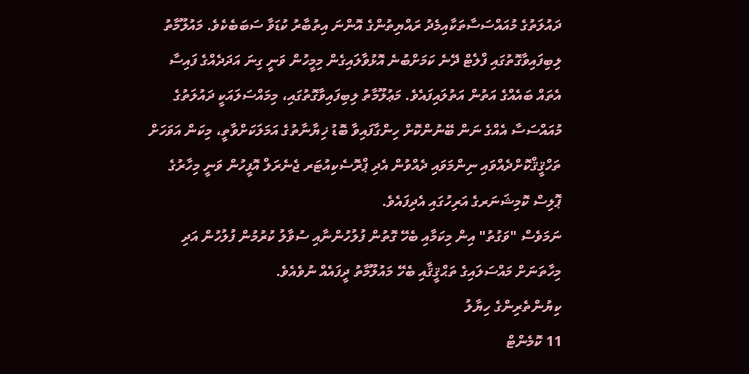ދައުލަތުގެ މުއައްސަސާތަކާއިމެދު ރައްޔިތުންގެ އޮންނަ އިތުބާރު ކުޑަވާ ސަބަބެކެވެ. މައުލޫމާތު ލިބިފައިވާގޮތުގައި ފްލެޓް ދޭނެ ކަމަށްބުނެ އޮޅުވާލައިގެން މިމީހުން ވަނީ ގިނަ އަދަދެއްގެ ފައިސާ އެތައް ބައެއްގެ އަތުން އަތުލައިފައެވެ. މަޢުލޫމާތު ލިބިފައިވާގޮތުގައި، މިމައްސަލައަކީ ދައުލަތުގެ މުއައްސަސާ އެއްގެ ނަން ބޭނުންކޮށް ހިންގާފައިވާ ބޮޑު ޚިޔާނާތުގެ އަމަލަކަށްވާތީ، މިކަން އަވަހަށް ތަހްޤީޤްކޮށްދެއްވައި ނިންމަވައި ދެއްވުން އެދި ޕްރޮސެކިއުޓަރ ޖެނެރަލް އޮފީހުން ވަނީ މިހާރުގެ ޕޮލިސް ކޮމިޝަނަރގެ އަރިހުގައި އެދިފައެވެ.
ނަމަވެސް "ވަގުތު" އިން މިކަމާއި ބެހޭ ގޮތުން ފުލުހުންނާއި ސުވާލު ކުރުމުން ފުލުހުން އަދި މިހާތަނަށް މައްސަލައިގެ ތަޙްޤީޤާއި ބެހޭ މައުލޫމާތު ދީފައެއް ނުވެއެވެ.
ކިޔުންތެރިންގެ ހިޔާލު
11 ކޮމެންޓް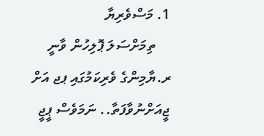1. މަސްވެރިޔާ
    ތިމަށްސަލަ ޕޮލިހުން ވާނީ ރ.ޔާމިންގެ ވެރިކަމުގައި ޕޖ އަށް ޖީއަށްނުވާފަތާ.. ނަމަވެސް ޕީޖީ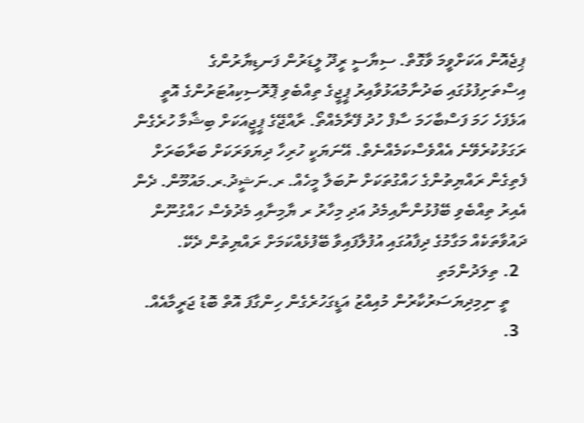ޕިޖެއޮން އަކަށްވީމަ ވާގޮތް. ސިޔާސީ ރީދޫ ލީޑަރުން ފަނޑިޔާރުންގެ އިސްތަށިފުޅުގައި ބަދުނާމުއަޅުވާއިރު ޕީޖީގެ ތިއްބެވި ޕޮރޮސިކިއުޓަރުންގެ އޮތީ އަޅެފަހެ ހަމަ ފަސްބާހަމަ ސާފް ހުދު ފޭރާމެއްތޯ. ރާއްޖޭގެ ޕީޖީއަކަށް ބިޝާމާ ހުރެގެން ރަގަޅުކުރެވޭނެ އެއްވެސްކަމެއްނެތް. އޭނަޔަކީ ހުރިހާ ދިޔަވަރަކަށް ބަރާބަރަށް ފެތިގެން ރައްޔިތުންގެ ހައްގުތަކަށް ނުބަލާ މީހެއް. ރ.ނަޝީދު.ރ.މައުމޫން. ދެން އެއިރު ތިއްބެވި ބޭފުޅުންނާއިމެދު އަދި މިހާރު ރ ޔާމިނާއި މެދުވެސް ހައްގުނޫން ދައުވާތަކެއް މަގާމުގެ ދިފާއުގައި އުފުލާފައިވާ ބޭފުޅެއްކަމަށް ރައްޔިތުން ދެކޭ.
  2. ތިލަދުންމަތި
    ތީ ނިމިދިޔަސަރުކާރުން މުއިއްޒު އަޑީގަހުރެގެން ހިންގާފަ އޮތް ބޮޑު ޖަރީމާއެއް.
  3.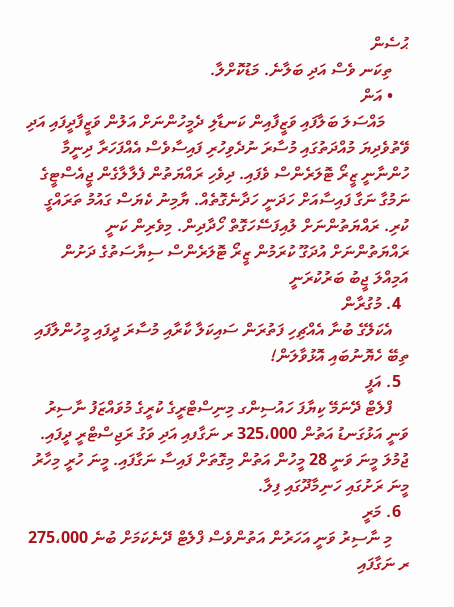ޙުސެން
    ތިކަނ ވެސް އަދި ބަލާނެ. މަޑުކޮށްލާ.
    • އަން
      މައްސަލަ ބަލާފައި ވަޒީފާއިން ކަނޑާލި ދެމީހުންނަށް އަލުން ވަޒީފާދީފައި އަދި ވޭތުވެދިޔަ މުއްދަތުގައި މުސާރަ ނުދެވިހުރި ފައިސާވެސް އެއްފަހަރާ ދިނީމާ ހުންނާނީ ޒީރޯ ޓޮލަރެންސް ވެފައި. ދިވެހި ރައްޔަތުން ފެލާލާގެން ޖީއެސްޓީގެ ނަމުގާ ނަގާ ފައިސާއަށް ހަދަނީ ހަދާނެގޮތެއް. ޔާމިނު ކެޔަސް ގައުމު ތަރައްގީ ކުރި. ރައްޔަތުންނަށް ލުއިފަސޭހަގޮތް ހޯދާދިން. މިވެރިން ކަނީ ރައްޔަތުންނަށް އުދަގޫ ކުރަމުން ޒީރޯ ޓޮލަރެންސް ސިޔާސަތުގެ ދަށުން އަމިއްލަ ޖީބު ބަރުކުރަނީ
  4. މުގުރާން
    އެކަލޭގެ ބުނާ އެއްޗިހި ފަތުރަން ސައިކަލާ ކާރާއި މުސާރަ ދީފައި މީހުންލާފައި ތިބޭ ހެޔޮނުބައި އޮޅުވާލަން!
  5. އަފީ
    ފްލެޓް ދޭނަމޭ ކިޔާފަ ހައުސިންގ މިނިސްޓްރީގެ ކުރީގެ މުވައްޒަފު ނާސިރު ވަނީ އަޅުގަނޑު އަތުން 325،000 ރ ނަގާފއި އަދި ވަގު ރަޖިސްޓްރީ ދީފައި. ޖުމުލަ މީނަ ވަނީ 28 މީހުން އަތުން މިގޮތަށް ފައިސާ ނަގާފައި. މީނަ ހުރީ މިހާރު މީނަ ރަށުގައި ހަނިމާދޫގައި ފިލާ.
  6. މަރީ
    މި ނާސިރު ވަނީ އަހަރުން އަތުންވެސް ފްލެޓް ދޭނެކަމަށް ބުނެ 275،000 ރ ނަގާފައި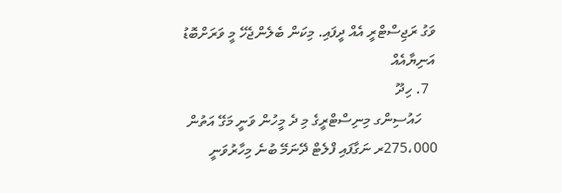ވަގު ރަޖިސްޓްރީ އެއް ދީފައި. މިކަން ބެލެންޖެހޭ މީ ވަރަށްބޮޑު އަނިޔާއެއް
  7. ހިދޫ
    ހައުސިންގ މިނިސްޓްރީގެ މި ދެ މީހުން ވަނީ މަގޭ އަތުން 275،000ރ ނަގާފައި ފްލެޓް ދޭނަމޭ ބުނެ މިހާރުވަނީ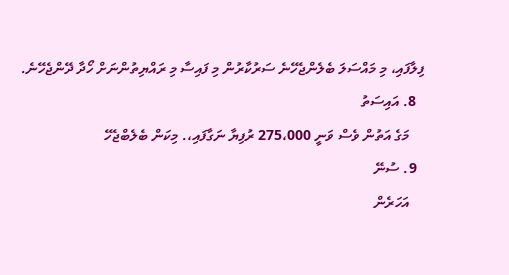ފިލާފައި، މި މައްސަލަ ބެލެންޖެހޭނެ ސަރުކާރުން މި ފައިސާ މި ރައްޔިތުންނަށް ހޯދާ ދޭންޖެހޭނެ.
  8. އައިސަތު
    މަގެ އަތުން ވެސް ވަނީ 275،000 ރުފިޔާ ނަގާފައި،. މިކަން ބެލެބްޖެހޭ
  9. ސުނޭ
    އަހަރެން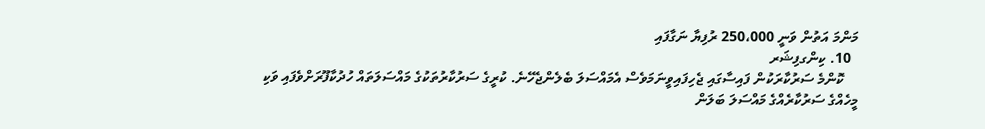މަންމަ އަތުން ވަނީ 250،000 ރުފިޔާ ނަގާފައި
  10. ކިންގފިޝަރ
    ކޮންމެ ސަރުކާރަކުން ފައިސާގައި ޖެހިފައިވީނަމަވެސް އެމައްސަލަ ބެލެންޖެހޭނެ. ކުރީގެ ސަރުކާރުތަކުގެ މައްސަލަތައް ހުދުކާފޫރަށްވެފައި ވަކި މީހެއްގެ ސަރުކާރެއްގެ މައްސަލަ ބަލަން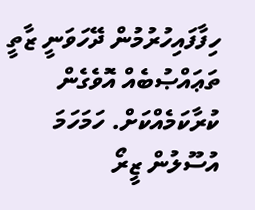ހިފާފައިހުރުމުން ދޭހަވަނީ ޒާތީ ތަޢައްޞުބެއް އޮވެގެން ކުރާކަމެއްކަށް. ހަމަހަމަ އުސޫލުން ޒީރޯ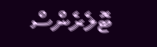ޓޮލެރެންސް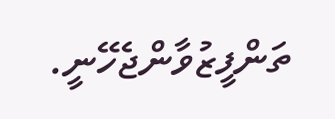ތަންފީޒުވާންޖެހޭނީ.